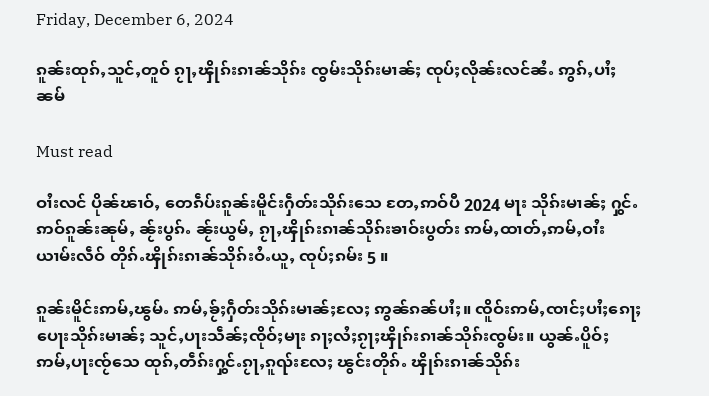Friday, December 6, 2024

ၵူၼ်းထုၵ်ႇသူင်ႇတူဝ် ၵႂႃႇၾိုၵ်းၵၢၼ်သိုၵ်း ၸွမ်းသိုၵ်းမၢၼ်ႈ ၸုပ်ႈလိုၼ်းလင်ၼႆႉ ဢွၵ်ႇပၢႆႈၼမ်

Must read

ဝၢႆးလင် ပိုၼ်ၽၢဝ်ႇ တေၵဵပ်းၵူၼ်းမိူင်းႁဵတ်းသိုၵ်းသေ တႄႇဢဝ်ပီ 2024 မႃး သိုၵ်းမၢၼ်ႈ ႁွင်ႉဢဝ်ၵူၼ်းၼုမ်ႇ ၼႂ်းပွၵ်ႉ ၼႂ်းယွမ်ႇ ၵႂႃႇၾိုၵ်းၵၢၼ်သိုၵ်းၶၢဝ်းပွတ်း ဢမ်ႇထၢတ်ႇဢမ်ႇဝၢႆး ယၢမ်းလဵဝ် တိုၵ်ႉၾိုၵ်းၵၢၼ်သိုၵ်းဝႆႉယူႇ ၸုပ်ႈၵမ်း 5 ။

ၵူၼ်းမိူင်းဢမ်ႇၽွမ်ႉ ဢမ်ႇၶႂ်ႈႁဵတ်းသိုၵ်းမၢၼ်ႈလႄႈ ဢွၼ်ၵၼ်ပၢႆႈ။ ၸိူဝ်းဢမ်ႇၸၢင်ႈပၢႆႈၵေႃႈ ပေႃးသိုၵ်းမၢၼ်ႈ သူင်ႇပႃးသဵၼ်ႈၸိုဝ်ႈမႃး ၵႃႈလႆႈၵႂႃႈၾိုၵ်းၵၢၼ်သိုၵ်းၸွမ်း။ ယွၼ်ႉပိူဝ်ႈ ဢမ်ႇပႃးၸႂ်သေ ထုၵ်ႇတဵၵ်းႁွင်ႉၵႂႃႇၵူၺ်းလႄႈ ၽွင်းတိုၵ်ႉ ၾိုၵ်းၵၢၼ်သိုၵ်း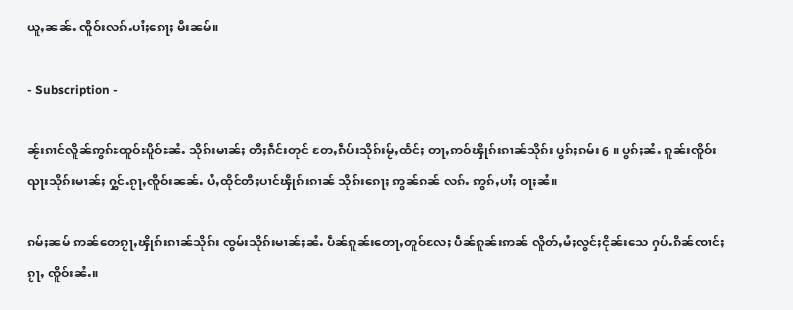ယူႇၼၼ်ႉ ၸိူဝ်းလၵ်ႉပၢႆႈၵေႃႈ မီးၼမ်။

- Subscription -

ၼႂ်းၵၢင်လိူၼ်ဢွၵ်ႊထူဝ်ႊပိူဝ်ႊၼႆႉ သိုၵ်းမၢၼ်ႈ တီႈၵဵင်းတုင် တႄႇၵဵပ်းသိုၵ်းမႂ်ႇထႅင်ႈ တႃႇဢဝ်ၾိုၵ်းၵၢၼ်သိုၵ်း ပွၵ်ႈၵမ်း 6 ။ ပွၵ်ႈၼႆႉ ၵူၼ်းၸိူဝ်း ၺႃးသိုၵ်းမၢၼ်ႈ ႁွင်ႉၵႂႃႇၸိူဝ်းၼၼ်ႉ ပႆႇထိုင်တီႈပၢင်ၾိုၵ်းၵၢၼ် သိုၵ်းၵေႃႈ ဢွၼ်ၵၼ် လၵ်ႉ ဢွၵ်ႇပၢႆႈ ဝႃႈၼႆ။

ၵမ်ႈၼမ် ဢၼ်တေၵႂႃႇၾိုၵ်းၵၢၼ်သိုၵ်း ၸွမ်းသိုၵ်းမၢၼ်ႈၼႆႉ ပဵၼ်ၵူၼ်းတေႃႇတူဝ်လႄႈ ပဵၼ်ၵူၼ်းဢၼ် လိူတ်ႇမႆႈလွင်ႈငိုၼ်းသေ ႁပ်ႉၵိၼ်ၸၢင်ႈၵႂႃႇ ၸိူဝ်းၼႆႉ။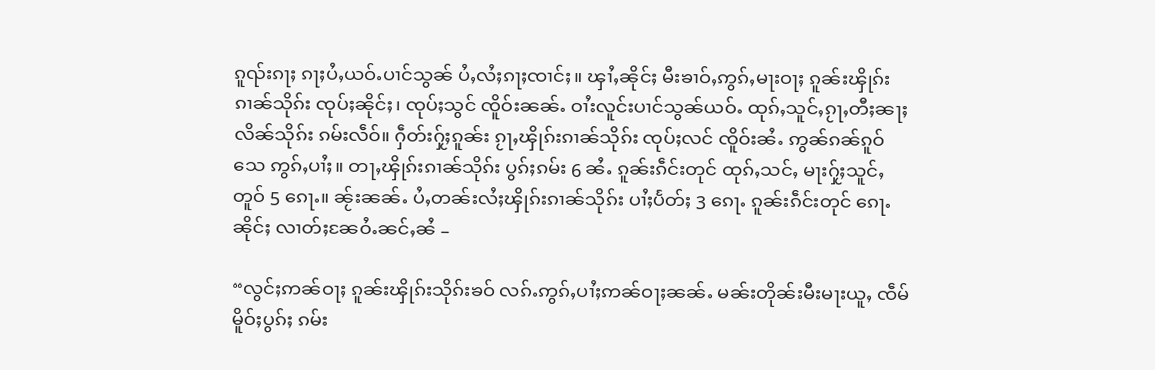ၵူၺ်းၵႃႈ ၵႃႈပႆႇယဝ်ႉပၢင်သွၼ် ပႆႇလႆႈၵႃႈၸၢင်ႈ။ ၾၢႆႇၼိုင်ႈ မီးၶၢဝ်ႇဢွၵ်ႇမႃးဝႃႈ ၵူၼ်းၾိုၵ်းၵၢၼ်သိုၵ်း ၸုပ်ႈၼိုင်ႈ၊ ၸုပ်ႈသွင် ၸိူဝ်းၼၼ်ႉ ဝၢႆးလူင်းပၢင်သွၼ်ယဝ်ႉ ထုၵ်ႇသူင်ႇၵႂႃႇတီႈၼႃႈလိၼ်သိုၵ်း ၵမ်းလဵဝ်။ ႁဵတ်းႁႂ်ႈၵူၼ်း ၵႂႃႇၾိုၵ်းၵၢၼ်သိုၵ်း ၸုပ်ႈလင် ၸိူဝ်းၼႆႉ ဢွၼ်ၵၼ်ၵူဝ်သေ ဢွၵ်ႇပၢႆႈ။ တႃႇၾိုၵ်းၵၢၼ်သိုၵ်း ပွၵ်ႈၵမ်း 6 ၼႆႉ ၵူၼ်းၵဵင်းတုင် ထုၵ်ႇသင်ႇ မႃးႁႂ်ႈသူင်ႇတူဝ် 5 ၵေႃႉ။ ၼႂ်းၼၼ်ႉ ပႆႇတၼ်းလႆႈၾိုၵ်းၵၢၼ်သိုၵ်း ပၢႆႈပႅတ်ႈ 3 ၵေႃႉ ၵူၼ်းၵဵင်းတုင် ၵေႃႉၼိုင်ႈ လၢတ်ႈၼႄဝႆႉၼင်ႇၼႆ –

“လွင်ႈဢၼ်ဝႃႈ ၵူၼ်းၾိုၵ်းသိုၵ်းၶဝ် လၵ်ႉဢွၵ်ႇပၢႆႈဢၼ်ဝႃႈၼၼ်ႉ မၼ်းတိုၼ်းမီးမႃးယူႇ ၸဵမ်မိူဝ်ႈပွၵ်ႈ ၵမ်း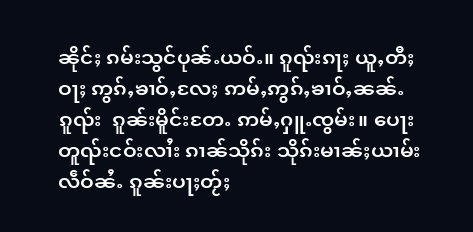ၼိုင်ႈ ၵမ်းသွင်ပုၼ်ႉယဝ်ႉ။ ၵူၺ်းၵႃႈ ယူႇတီႈဝႃႈ ဢွၵ်ႇၶၢဝ်ႇလႄႈ ဢမ်ႇဢွၵ်ႇၶၢဝ်ႇၼၼ်ႉၵူၺ်း  ၵူၼ်းမိူင်းတႄႉ ဢမ်ႇႁူႉၸွမ်း။ ပေႃးတူၺ်းငဝ်းလၢႆး ၵၢၼ်သိုၵ်း သိုၵ်းမၢၼ်ႈယၢမ်းလဵဝ်ၼႆႉ ၵူၼ်းပႃႈတႂ်ႈ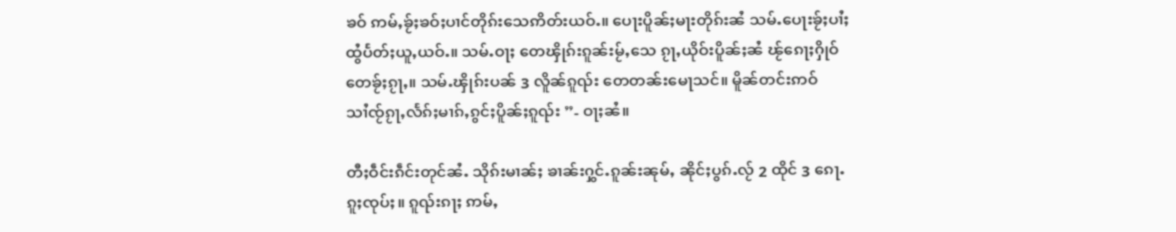ၶဝ် ဢမ်ႇၶႂ်ႈၶဝ်ႈပၢင်တိုၵ်းသေဢိတ်းယဝ်ႉ။ ပေႃးပိူၼ်ႈမႃးတိုၵ်းၼႆ သမ်ႉပေႃးၶႂ်ႈပၢႆႈထွႆပႅတ်ႈယူႇယဝ်ႉ။ သမ်ႉဝႃႈ တေၾိုၵ်းၵူၼ်းမႂ်ႇသေ ၵႂႃႇယိုဝ်းပိူၼ်ႈၼႆ ၽႂ်ၵေႃႈႁိုဝ် တေၶႂ်ႈၵႂႃႇ။ သမ်ႉၾိုၵ်းပၼ် 3 လိူၼ်ၵူၺ်း တေတၼ်းမေႃသင်။ မိူၼ်တင်းဢဝ် သၢႆၸႂ်ၵႂႃႇလႅၵ်ႈမၢၵ်ႇၵွင်ႈပိူၼ်ႈၵူၺ်း ”- ဝႃႈၼႆ။

တီႈဝဵင်းၵဵင်းတုင်ၼႆႉ သိုၵ်းမၢၼ်ႈ ၶၢၼ်းႁွင်ႉၵူၼ်းၼုမ်ႇ ၼိုင်ႈပွၵ်ႉလႂ် 2 ထိုင် 3 ၵေႃႉ ၵူႈၸုပ်ႈ။ ၵူၺ်းၵႃႈ ဢမ်ႇ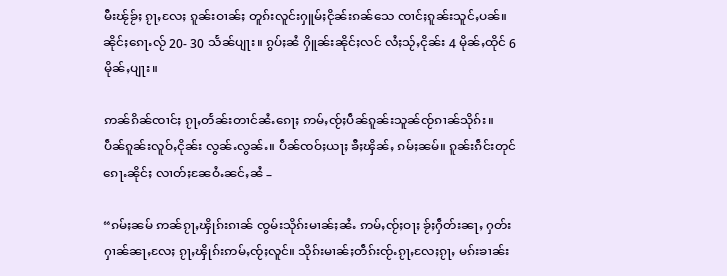မီးၽႂ်ၶႂ်ႈ ၵႂႃႇလႄႈ ၵူၼ်းဝၢၼ်ႈ တူၵ်းလူင်းႁူမ်ႈငိုၼ်းၵၼ်သေ ၸၢင်ႈၵူၼ်းသူင်ႇပၼ်။ ၼိုင်ႈၵေႃႉလႂ် 20- 30 သႅၼ်ပျႃး။ ၵွပ်ႈၼႆ ႁိူၼ်းၼိုင်ႈလင် လႆႈသႂ်ႇငိုၼ်း 4 မိုၼ်ႇထိုင် 6 မိုၼ်ႇပျႃး။

ဢၼ်ၵိၼ်ၸၢင်ႈ ၵႂႃႇတႅၼ်းတၢင်ၼႆႉၵေႃႈ ဢမ်ႇၸႂ်ႈပဵၼ်ၵူၼ်းသူၼ်ၸႂ်ၵၢၼ်သိုၵ်း။ ပဵၼ်ၵူၼ်းလူဝ်ႇငိုၼ်း လွၼ်ႉလွၼ်ႉ။ ပဵၼ်ၸဝ်ႈယႃႈ ၶီႈၾိၼ်ႇ ၵမ်ႈၼမ်။ ၵူၼ်းၵဵင်းတုင် ၵေႃႉၼိုင်ႈ လၢတ်ႈၼႄဝႆႉၼင်ႇၼႆ –

“ၵမ်ႈၼမ် ဢၼ်ၵႂႃႇၾိုၵ်းၵၢၼ် ၸွမ်းသိုၵ်းမၢၼ်ႈၼႆႉ ဢမ်ႇၸႂ်ႈဝႃႈ ၶႂ်ႈႁဵတ်းၼႃႇ ႁတ်းႁၢၼ်ၼႃႇလႄႈ ၵႂႃႇၾိုၵ်းဢမ်ႇၸႂ်ႈလူင်။ သိုၵ်းမၢၼ်ႈတဵၵ်းၸႂ်ႉၵႂႃႇလႄႈၵႂႃႇ မၵ်းၶၢၼ်း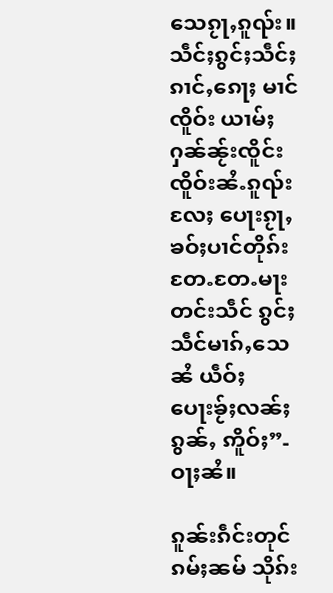သေၵႂႃႇၵူၺ်း။ သဵင်ႈၵွင်ႈသဵင်ႈၵၢင်ႇၵေႃႈ မၢင်ၸိူဝ်း ယၢမ်ႈႁၼ်ၼႂ်းၸိူင်း ၸိူဝ်းၼႆႉၵူၺ်းလႄႈ ပေႃးၵႂႃႇၶဝ်ႈပၢင်တိုၵ်းတႄႉတႄႉမႃး တင်းသဵင် ၵွင်ႈသဵင်မၢၵ်ႇသေၼႆ ယဵဝ်ႈပေႃးၶႂ်ႈလၼ်ႈၵွၼ်ႇ ဢိူဝ်ႈ”- ဝႃႈၼႆ။

ၵူၼ်းၵဵင်းတုင် ၵမ်ႈၼမ် သိုၵ်း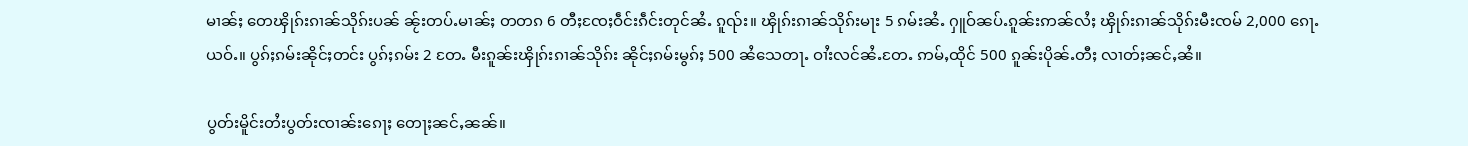မၢၼ်ႈ တေၾိုၵ်းၵၢၼ်သိုၵ်းပၼ် ၼႂ်းတပ်ႉမၢၼ်ႈ တတၵ 6 တီႈၸႄႈဝဵင်းၵဵင်းတုင်ၼႆႉ ၵူၺ်း။ ၾိုၵ်းၵၢၼ်သိုၵ်းမႃး 5 ၵမ်းၼႆႉ ႁူဝ်ၼပ်ႉၵူၼ်းဢၼ်လႆႈ ၾိုၵ်းၵၢၼ်သိုၵ်းမီးၸမ် 2,000 ၵေႃႉယဝ်ႉ။ ပွၵ်ႈၵမ်းၼိုင်ႈတင်း ပွၵ်ႈၵမ်း 2 တႄႉ မီးၵူၼ်းၾိုၵ်းၵၢၼ်သိုၵ်း ၼိုင်ႈၵမ်းမွၵ်ႈ 500 ၼႆသေတႃႉ ဝၢႆးလင်ၼႆႉတႄႉ ဢမ်ႇထိုင် 500 ၵူၼ်းပိုၼ်ႉတီႈ လၢတ်ႈၼင်ႇၼႆ။

ပွတ်းမိူင်းတႆးပွတ်းၸၢၼ်းၵေႃႈ တေႃႈၼင်ႇၼၼ်။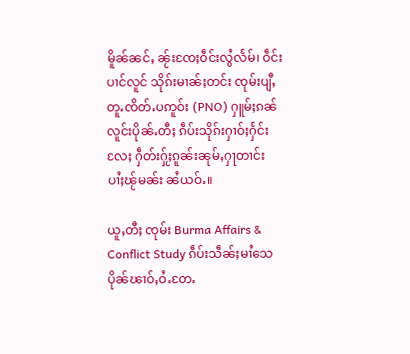မိူၼ်ၼင်ႇ ၼႂ်းၸႄႈဝဵင်းလွႆလႅမ်၊ ဝဵင်းပၢင်လူင် သိုၵ်းမၢၼ်ႈတင်း ၸုမ်းပျီႇတူႉၸိတ်ႉပဢူဝ်း (PNO) ႁူမ်ႈၵၼ် လူင်းပိုၼ်ႉတီႈ ၵဵပ်းသိုၵ်းႁၢဝ်ႈႁႅင်းလႄႈ ႁဵတ်းႁႂ်ႈၵူၼ်းၼုမ်ႇႁႃတၢင်းပၢႆႈၽႂ်မၼ်း ၼႆယဝ်ႉ။

ယူႇတီႈ ၸုမ်း Burma Affairs & Conflict Study ၵဵပ်းသဵၼ်ႈမၢႆသေ ပိုၼ်ၽၢဝ်ႇဝႆႉတႄႉ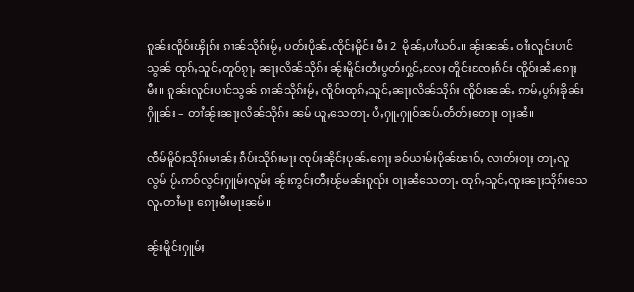ၵူၼ်းၸိူဝ်းၾိုၵ်း ၵၢၼ်သိုၵ်းမႂ်ႇ ပတ်းပိုၼ်ႉၸိုင်ႈမိူင်း မီး 2  မိုၼ်ႇပၢႆယဝ်ႉ။ ၼႂ်းၼၼ်ႉ ဝၢႆးလူင်းပၢင်သွၼ် ထုၵ်ႇသူင်ႇတူဝ်ၵႂႃႇ ၼႃႈလိၼ်သိုၵ်း ၼႂ်းမိူင်းတႆးပွတ်းႁွင်ႇလႄႈ တိူင်းၸႄႈၵႅင်း ၸိူဝ်းၼႆႉၵေႃႈမီး။ ၵူၼ်းလူင်းပၢင်သွၼ် ၵၢၼ်သိုၵ်းမႂ်ႇ ၸိူဝ်းထုၵ်ႇသူင်ႇၼႃႈလိၼ်သိုၵ်း ၸိူဝ်းၼၼ်ႉ ဢမ်ႇပွၵ်ႈၶိုၼ်းႁိူၼ်း – တၢႆၼႂ်းၼႃႈလိၼ်သိုၵ်း ၼမ် ယူႇသေတႃႉ ပႆႇႁူႉႁူဝ်ၼပ်ႉတႅတ်ႈတေႃး ဝႃႈၼႆ။

ၸဵမ်မိူဝ်ႈသိုၵ်းမၢၼ်ႈ ၵဵပ်းသိုၵ်းမႃး ၸုပ်ႈၼိုင်ႈပုၼ်ႉၵေႃႈ ၶဝ်ယၢမ်ႈပိုၼ်ၽၢဝ်ႇ လၢတ်ႈဝႃႈ တႃႇလူလွမ် ပႂ်ႉဢဝ်လွင်ႈႁူမ်ႈလူမ်ႈ ၼႂ်းဢွင်ႈတီႈၽႂ်မၼ်းၵူၺ်း ဝႃႈၼႆသေတႃႉ ထုၵ်ႇသူင်ႇၸူးၼႃႈသိုၵ်းသေ လူႉတၢႆမႃး ၵေႃႈမီးမႃးၼမ်။

ၼႂ်းမိူင်းႁူမ်ႈ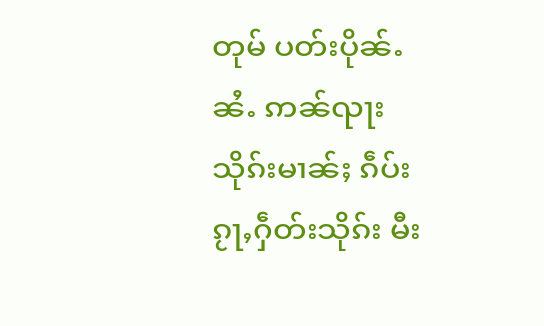တုမ် ပတ်းပိုၼ်ႉၼႆႉ ဢၼ်ၺႃးသိုၵ်းမၢၼ်ႈ ၵဵပ်းၵႂႃႇႁဵတ်းသိုၵ်း မီး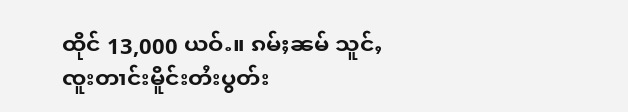ထိုင် 13,000 ယဝ်ႉ။ ၵမ်ႈၼမ် သူင်ႇၸူးတၢင်းမိူင်းတႆးပွတ်း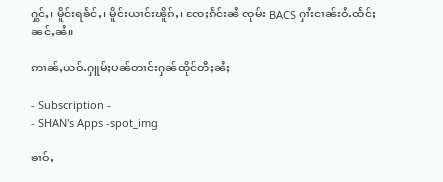ႁွင်ႇ၊ မိူင်းရၶႅင်ႇ၊ မိူင်းယၢင်းၽိူၵ်ႇ၊ ၸႄႈၵႅင်းၼႆ ၸုမ်း BACS ႁၢႆးငၢၼ်းဝႆႉထႅင်ႈ ၼင်ႇၼႆ။

ဢၢၼ်ႇယဝ်ႉႁူမ်ႈပၼ်တၢင်းႁၼ်ထိုင်တီႈၼႆႈ

- Subscription -
- SHAN's Apps -spot_img

ၶၢဝ်ႇ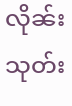လိုၼ်းသုတ်း